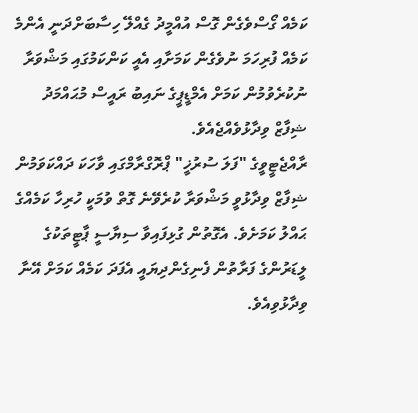ކަމެއް ގޯސްވެގެން ގޮސް އުއްމީދު ގެއްލޭ ހިސާބަށްދަނީ އެންމެ ކަމެއް ފުރިހަމަ ނުވެގެން ކަމަށާއި އެއީ ކަންކަމުގައި މަޝްވަރާ ނުކުރެވުމުން ކަމަށް އެމްޑީޕީގެ ނައިބު ރައީސް މުޙައްމަދު ޝިފާޒް ވިދާޅުވެއްޖެއެވެ.
ރާއްޖެޓީވީގެ "ފަލަ ސުރުޚީ" ޕްރޮގްރާމްގައި ވާހަކަ ދައްކަވަމުން ޝިފާޒް ވިދާޅުވީ މަޝްވަރާ ކުރެވޭނެ ގޮތް ވުމަކީ ހުރިހާ ކަމެއްގެ ޙައްލު ކަމަށެވެ. އެގޮތުން ގުޅިފައިވާ ސިޔާސީ ޕާޓީތަކުގެ ލީޑަރުންގެ ފަރާތުން ފެނިގެންދިޔައީ އެފަދަ ކަމެއް ކަމަށް އޭނާ ވިދާޅުވިއެވެ.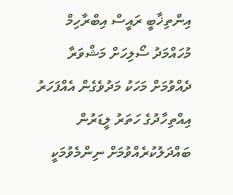އިންތިޚާބީ ރައީސް އިބްރާހިމް މުހައްމަދު ސޯލިހަށް މަޝްވަރާ ދެއްވުމަށް މަހަކު މަދުވެގެން އެއްފަހަރު އިއްތިހާދުގެ ހަތަރު ލީޑަރުން ބައްދަލުކުރެއްވުމަށް ނިންމެވުމަކީ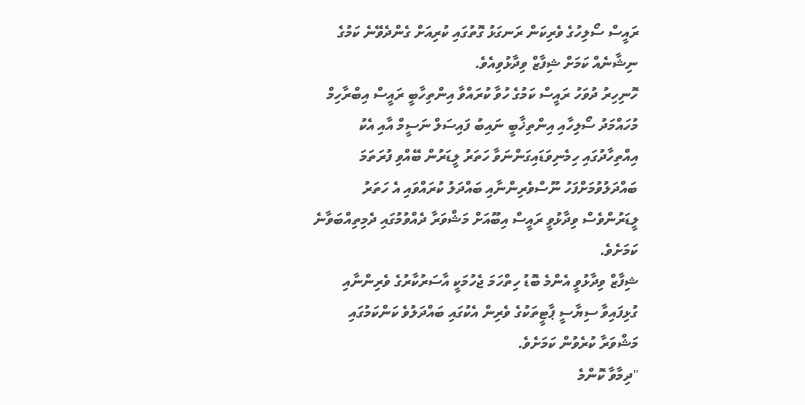ރައީސް ސޯލިހުގެ ވެރިކަން ރަނގަޅު ގޮތުގައި ކުރިއަށް ގެންދެވޭނެ ކަމުގެ ނިޝާނެއް ކަމަށް ޝިފާޒް ވިދާޅުވިއެވެ.
ހޮނިހިރު ދުވަހު ރައީސް ކަމުގެ ހުވާ ކުރައްވާ އިންތިހާބީ ރައީސް އިބްރާހިމް މުހައްމަދު ސޯލިހާއި އިންތިޚާބީ ނައިބު ފައިސަލް ނަސީމް އާއި އެކު އިއްތިހާދުގައި ހިމެނިވަޑައިގަންނަވާ ހަތަރު ލީޑަރުން ބޭއްވި ފުރަތަމަ ބައްދަލުވުމަށްފަހު ނޫސްވެރިންނާއި ބައްދަލު ކުރައްވައި އެ ހަތަރު ލީޑަރުންވެސް ވިދާޅުވީ ރައީސް އިބޫއަށް މަޝްވަރާ ދެއްވުމުގައި ދެމިތިއްބަވާނެ ކަމަށެވެ.
ޝިފާޒް ވިދާޅުވީ އެންމެ ބޮޑު ހިތްހަމަ ޖެހުމަކީ އާސަރުކާރުގެ ވެރިންނާއި ގުޅިފައިވާ ސިޔާސީ ޕާޓީތަކުގެ ވެރިން އެކުގައި ބައްދަލުވެ ކަންކަމުގައި މަޝްވަރާ ކުރެވުން ކަމަށެވެ.
"ދިމާވާ ކޮންމެ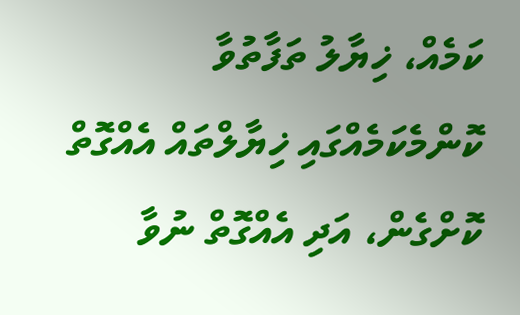ކަމެއް، ޚިޔާލު ތަފާތުވާ ކޮންމެކަމެއްގައި ޚިޔާލްތައް އެއްގޮތް ކޮށްގެން، އަދި އެއްގޮތް ނުވާ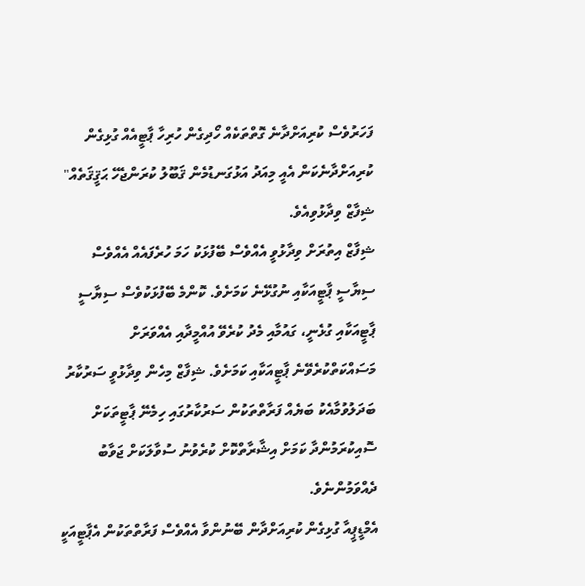ފަހަރުވެސް ކުރިއަށްދާނެ ގޮތްތަކެއް ހޯދިގެން ހުރިހާ ޕާޓީއެއް ގުޅިގެން ކުރިއަށްދާނެކަން އެއީ މިއަދު އަޅުގަނޑުމެން ޤަބޫލު ކުރަންޖެހޭ ޙަޤީޤަތެއް" ޝިފާޒް ވިދާޅުވިއެވެ.
ޝިފާޒް އިތުރަށް ވިދާޅުވީ އެއްވެސް ބޭފުޅަކު ހަމަ ހުރެފައެއް އެއްވެސް ސިޔާސީ ޕާޓީއަކާއި ނުގުޅޭނެ ކަމަށެވެ. ކޮންމެ ބޭފުޅަކުވެސް ސިޔާސީ ޕާޓީއަކާއި ގުޅެނީ، ގައުމާއި މެދު ކުރެވޭ އުއްމީދާއި އެއްވަރަށް މަސައްކަތްކުރެވޭނެ ޕާޓީއަކާއި ކަމަށެވެ. ޝިފާޒް މިހެން ވިދާޅުވީ ސަރުކާރު ބަދަލުވުމާއެކު ބަޔެއް ފަރާތްތަކުން ސަރުކާރުގައި ހިމެނޭ ޕާޓީތަކަށް ސޮއިކުރަމުންދާ ކަމަށް އިޝާރާތްކޮށް ކުރެވުނު ސުވާލަކަށް ޖަވާބު ދެއްވަމުންނެވެ.
އެމްޑީޕީއާ ގުޅިގެން ކުރިއަށްދާން ބޭނުންވާ އެއްވެސް ފަރާތްތަކުން އެޕާޓީއަކީ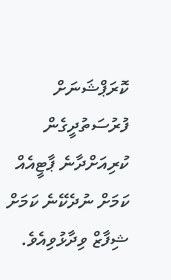ކޮރަޕްޝަނަށް ފުރުސަތުދީގެން ކުރިއަށްދާނެ ޕާޓީއެއް ކަމަށް ނުދެކޭނެ ކަމަށް ޝިފާޒް ވިދާޅުވިއެވެ.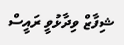ޝިފާޒް ވިދާޅުވީ ރައީސް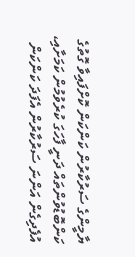ޔާމީންގެ ސަރުކާރުން ކަންކަން ކޮށްފައިވާ ގޮތުގެ ކަންބޮޑުވުންތައް ދަނީ ފާހަގަ ކުރެވުމުން ކަމަށާއި، އުފެދިގެން އަންނަ ސަރުކާރުން އެފަދަ ކަންކަން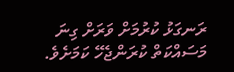ރަނގަޅު ކުރުމަށް ވަރަށް ގިނަ މަސައްކަތް ކުރަންޖެހޭ ކަމަށެވެ.